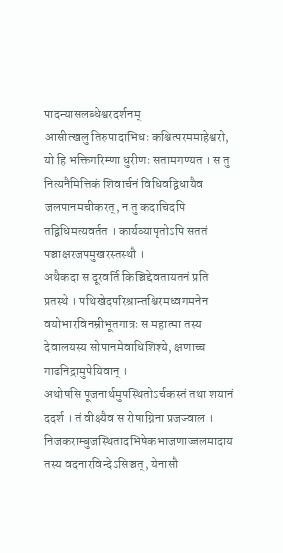पादन्यासलब्धेश्वरदर्शनम्
आसीत्खलु तिरुपादाभिधः कश्चित्परममाहेश्वरो, यो हि भक्तिगरिम्णा धुरीणः सतामगण्यत । स तु नित्यनैमित्तिकं शिवार्चनं विधिवद्विधायैव जलपानमचीकरत्, न तु कदाचिदपि तद्विधिमत्यवर्तत । कार्यव्यापृतोऽपि सततं पञ्चाक्षरजपमुखरस्तस्थौ ।
अथैकदा स दूरवर्ति किञ्चिद्देवतायतनं प्रति प्रतस्थे । पथिखेदपरिश्रान्तश्चिरमध्वगमनेन वयोभारविनम्रीभूतगात्रः स महात्मा तस्य देवालयस्य सोपानमेवाधिशिश्ये, क्षणाच्च गाढनिद्रामुपेयिवान् ।
अथोषसि पूजनार्थमुपस्थितोऽर्चकस्तं तथा शयानं ददर्श । तं वीक्ष्यैव स रोषाग्निना प्रजज्वाल । निजकराम्बुजस्थितादभिषेकभाजणाज्जलमादाय तस्य वदनारविन्देऽसिञ्चत्, येनासौ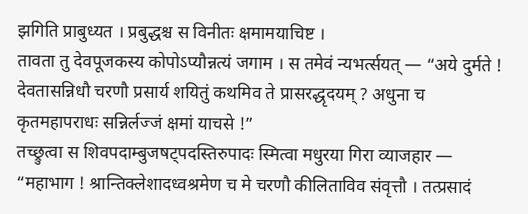झगिति प्राबुध्यत । प्रबुद्धश्च स विनीतः क्षमामयाचिष्ट ।
तावता तु देवपूजकस्य कोपोऽप्यौन्नत्यं जगाम । स तमेवं न्यभर्त्सयत् — “अये दुर्मते ! देवतासन्निधौ चरणौ प्रसार्य शयितुं कथमिव ते प्रासरद्धृदयम् ? अधुना च कृतमहापराधः सन्निर्लज्जं क्षमां याचसे !”
तच्छ्रुत्वा स शिवपदाम्बुजषट्पदस्तिरुपादः स्मित्वा मधुरया गिरा व्याजहार — “महाभाग ! श्रान्तिक्लेशादध्वश्रमेण च मे चरणौ कीलिताविव संवृत्तौ । तत्प्रसादं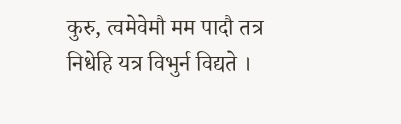कुरु, त्वमेवेमौ मम पादौ तत्र निधेहि यत्र विभुर्न विद्यते ।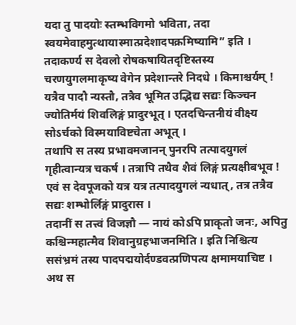यदा तु पादयोः स्तम्भविगमो भविता, तदा स्वयमेवाहमुत्थायास्मात्प्रदेशादपक्रमिष्यामि” इति ।
तदाकर्ण्य स देवलो रोषकषायितदृष्टिस्तस्य चरणयुगलमाकृष्य वेगेन प्रदेशान्तरे निदधे । किमाश्चर्यम् ! यत्रैव पादौ न्यस्तौ, तत्रैव भूमित उद्भिद्य सद्यः किञ्चन ज्योतिर्मयं शिवलिङ्गं प्रादुरभूत् । एतदचिन्तनीयं वीक्ष्य सोऽर्चको विस्मयाविष्टचेता अभूत् ।
तथापि स तस्य प्रभावमजानन् पुनरपि तत्पादयुगलं गृहीत्वान्यत्र चकर्ष । तत्रापि तथैव शैवं लिङ्गं प्रत्यक्षीबभूव ! एवं स देवपूजको यत्र यत्र तत्पादयुगलं न्यधात्, तत्र तत्रैव सद्यः शम्भोर्लिङ्गं प्रादुरास ।
तदानीं स तत्त्वं विजज्ञौ — नायं कोऽपि प्राकृतो जनः, अपितु कश्चिन्महात्मैव शिवानुग्रहभाजनमिति । इति निश्चित्य ससंभ्रमं तस्य पादपद्मयोर्दण्डवत्प्रणिपत्य क्षमामयाचिष्ट ।
अथ स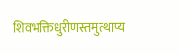शिवभक्तिधुरीणस्तमुत्थाप्य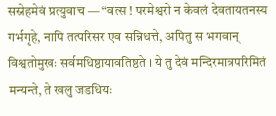सस्नेहमेवं प्रत्युवाच — “वत्स ! परमेश्वरो न केवलं देवतायतनस्य गर्भगृहे, नापि तत्परिसर एव सन्निधत्ते, अपितु स भगवान् विश्वतोमुखः सर्वमधिष्ठायावतिष्ठते । ये तु देवं मन्दिरमात्रपरिमितं मन्यन्ते, ते खलु जडधियः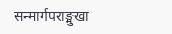सन्मार्गपराङ्मुखा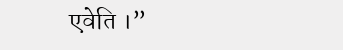एवेति ।”